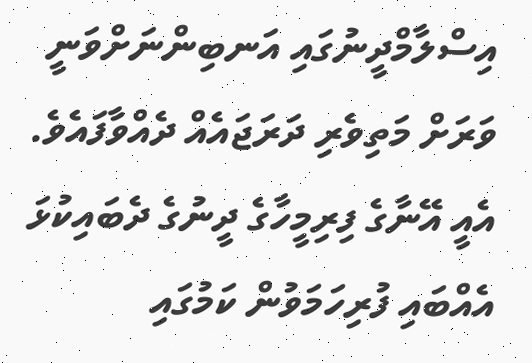އިސްލާމްދީނުގައި އަނބިންނަށްވަނީ ވަރަށް މަތިވެރި ދަރަޖައެއް ދެއްވާފައެވެ. އެއީ އޭނާގެ ފިރިމީހާގެ ދީނުގެ ދެބައިކުޅަ އެއްބައި ފުރިހަމަވުން ކަމުގައި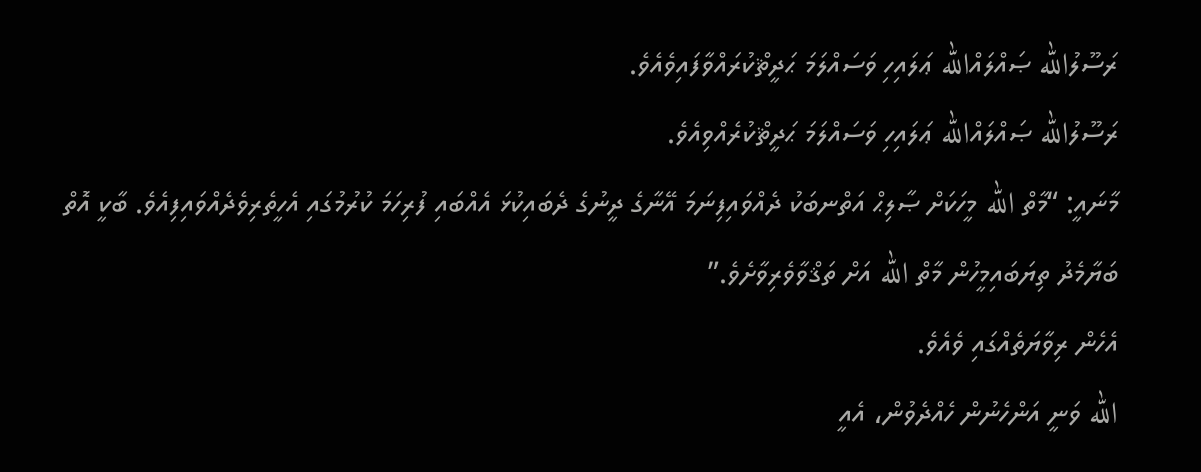ރަސޫލުالله ޞައްލައްالله ޢަލައިހި ވަސައްލަމަ ޙަދީޘްކުރައްވާފައިވެއެވެ.
ރަސޫލުالله ޞައްލައްالله ޢަލައިހި ވަސައްލަމަ ޙަދީޘްކުރެއްވިއެވެ.
މާނައީ: “މާތް الله މީހަކަށް ޞާލިޙް އަތްނބަކު ދެއްވައިފިނަމަ އޭނާގެ ދީނުގެ ދެބައިކުޅަ އެއްބައި ފުރިހަމަ ކުރުމުގައި އެހީތެރިވެދެއްވައިފިއެވެ. ބާކީ އޮތް ބަޔާމެދު ތިޔަބައިމީހުން މާތް الله އަށް ތަޤްވާވެރިވާށެވެ.”
އެހެން ރިވާޔަތެއްގައި ވެއެވެ.
الله ވަނީ އަންހެނުން ހެއްދެވުން، އެއީ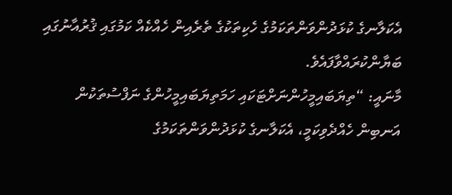އެކަލާނގެ ކުޅަދުންވަންތަކަމުގެ ހެކިތަކުގެ ތެރެއިން ހެއްކެއް ކަމުގައި ޤުރުއާނުގައި ބަޔާންކުރައްވާފައެވެ.
މާނައީ: “ތިޔަބައިމީހުންނަށްޓަކައި ހަމަތިޔަބައިމީހުންގެ ނަފްސުތަކުން އަނބިން ހެއްދެވިކަމީ، އެކަލާނގެ ކުޅަދުންވަންތަކަމުގެ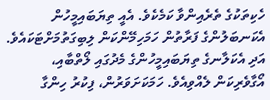ހެކިތަކުގެ ތެރެއިންވާ ކަމެކެވެ. އެއީ ތިޔަބައިމީހުން އެކަނބަލުންގެ ފަރާތުން ހަމަހިމޭންކަން ލިބިގަތުމަށްޓަކައެވެ. އަދި އެކަލާނގެ ތިޔަބައިމީހުންގެ މެދުގައި ލޯތްބާއި، އޯގާވެރިކަން ލެއްވިއެވެ. ހަމަކަށަވަރުން، ފިކުރު ހިންގާ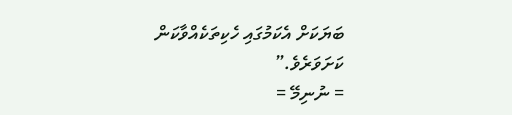ބަޔަކަށް އެކަމުގައި ހެކިތަކެއްވާކަން ކަށަވަރެވެ.”
= ނުނިމޭ =